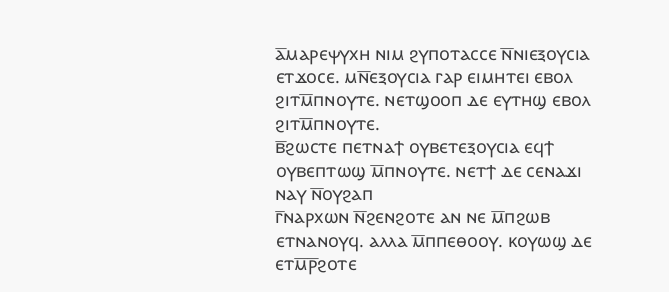ⲁ̅ⲙⲁⲣⲉⲯⲩⲭⲏ ⲛⲓⲙ ϩⲩⲡⲟⲧⲁⲥⲥⲉ ⲛ̅ⲛⲓⲉⲝⲟⲩⲥⲓⲁ ⲉⲧϫⲟⲥⲉ. ⲙⲛ̅ⲉⲝⲟⲩⲥⲓⲁ ⲅⲁⲣ ⲉⲓⲙⲏⲧⲉⲓ ⲉⲃⲟⲗ ϩⲓⲧⲙ̅ⲡⲛⲟⲩⲧⲉ. ⲛⲉⲧϣⲟⲟⲡ ⲇⲉ ⲉⲩⲧⲏϣ ⲉⲃⲟⲗ ϩⲓⲧⲙ̅ⲡⲛⲟⲩⲧⲉ.
ⲃ̅ϩⲱⲥⲧⲉ ⲡⲉⲧⲛⲁϯ ⲟⲩⲃⲉⲧⲉⲝⲟⲩⲥⲓⲁ ⲉϥϯ ⲟⲩⲃⲉⲡⲧⲱϣ ⲙ̅ⲡⲛⲟⲩⲧⲉ. ⲛⲉⲧϯ ⲇⲉ ⲥⲉⲛⲁϫⲓ ⲛⲁⲩ ⲛ̅ⲟⲩϩⲁⲡ
ⲅ̅ⲛⲁⲣⲭⲱⲛ ⲛ̅ϩⲉⲛϩⲟⲧⲉ ⲁⲛ ⲛⲉ ⲙ̅ⲡϩⲱⲃ ⲉⲧⲛⲁⲛⲟⲩϥ. ⲁⲗⲗⲁ ⲙ̅ⲡⲡⲉⲑⲟⲟⲩ. ⲕⲟⲩⲱϣ ⲇⲉ ⲉⲧⲙ̅ⲣ̅ϩⲟⲧⲉ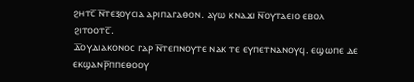ϩⲏⲧⲥ̅ ⲛ̅ⲧⲉⲝⲟⲩⲥⲓⲁ ⲁⲣⲓⲡⲁⲅⲁⲑⲟⲛ. ⲁⲩⲱ ⲕⲛⲁϫⲓ ⲛ̅ⲟⲩⲧⲁⲉⲓⲟ ⲉⲃⲟⲗ ϩⲓⲧⲟⲟⲧⲥ̅.
ⲇ̅ⲟⲩⲇⲓⲁⲕⲟⲛⲟⲥ ⲅⲁⲣ ⲛ̅ⲧⲉⲡⲛⲟⲩⲧⲉ ⲛⲁⲕ ⲧⲉ ⲉⲩⲡⲉⲧⲛⲁⲛⲟⲩϥ. ⲉϣⲱⲡⲉ ⲇⲉ ⲉⲕϣⲁⲛⲣ̅ⲡⲡⲉⲑⲟⲟⲩ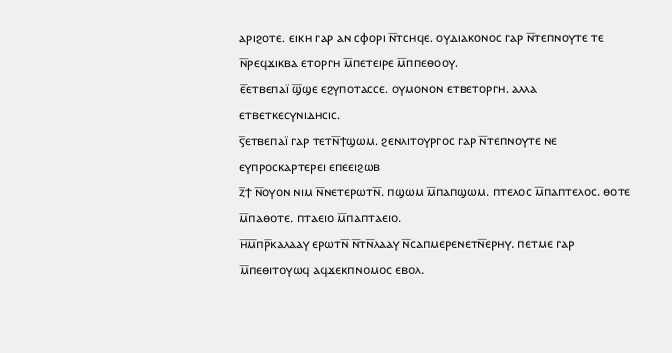ⲁⲣⲓϩⲟⲧⲉ. ⲉⲓⲕⲏ ⲅⲁⲣ ⲁⲛ ⲥⲫⲟⲣⲓ ⲛ̅ⲧⲥⲏϥⲉ. ⲟⲩⲇⲓⲁⲕⲟⲛⲟⲥ ⲅⲁⲣ ⲛ̅ⲧⲉⲡⲛⲟⲩⲧⲉ ⲧⲉ ⲛ̅ⲣⲉϥϫⲓⲕⲃⲁ ⲉⲧⲟⲣⲅⲏ ⲙ̅ⲡⲉⲧⲉⲓⲣⲉ ⲙ̅ⲡⲡⲉⲑⲟⲟⲩ.
ⲉ̅ⲉⲧⲃⲉⲡⲁⲓ̈ ϣ̅ϣⲉ ⲉϩⲩⲡⲟⲧⲁⲥⲥⲉ. ⲟⲩⲙⲟⲛⲟⲛ ⲉⲧⲃⲉⲧⲟⲣⲅⲏ. ⲁⲗⲗⲁ ⲉⲧⲃⲉⲧⲕⲉⲥⲩⲛⲓⲇⲏⲥⲓⲥ.
ⲋ̅ⲉⲧⲃⲉⲡⲁⲓ̈ ⲅⲁⲣ ⲧⲉⲧⲛ̅ϯϣⲱⲙ. ϩⲉⲛⲗⲓⲧⲟⲩⲣⲅⲟⲥ ⲅⲁⲣ ⲛ̅ⲧⲉⲡⲛⲟⲩⲧⲉ ⲛⲉ ⲉⲩⲡⲣⲟⲥⲕⲁⲣⲧⲉⲣⲉⲓ ⲉⲡⲉⲉⲓϩⲱⲃ
ⲍ̅ϯ ⲛ̅ⲟⲩⲟⲛ ⲛⲓⲙ ⲛ̅ⲛⲉⲧⲉⲣⲱⲧⲛ̅. ⲡϣⲱⲙ ⲙ̅ⲡⲁⲡϣⲱⲙ. ⲡⲧⲉⲗⲟⲥ ⲙ̅ⲡⲁⲡⲧⲉⲗⲟⲥ. ⲑⲟⲧⲉ ⲙ̅ⲡⲁⲑⲟⲧⲉ. ⲡⲧⲁⲉⲓⲟ ⲙ̅ⲡⲁⲡⲧⲁⲉⲓⲟ.
ⲏ̅ⲙ̅ⲡⲣ̅ⲕⲁⲗⲁⲁⲩ ⲉⲣⲱⲧⲛ̅ ⲛ̅ⲧⲛ̅ⲗⲁⲁⲩ ⲛ̅ⲥⲁⲡⲙⲉⲣⲉⲛⲉⲧⲛ̅ⲉⲣⲏⲩ. ⲡⲉⲧⲙⲉ ⲅⲁⲣ ⲙ̅ⲡⲉⲑⲓⲧⲟⲩⲱϥ ⲁϥϫⲉⲕⲡⲛⲟⲙⲟⲥ ⲉⲃⲟⲗ.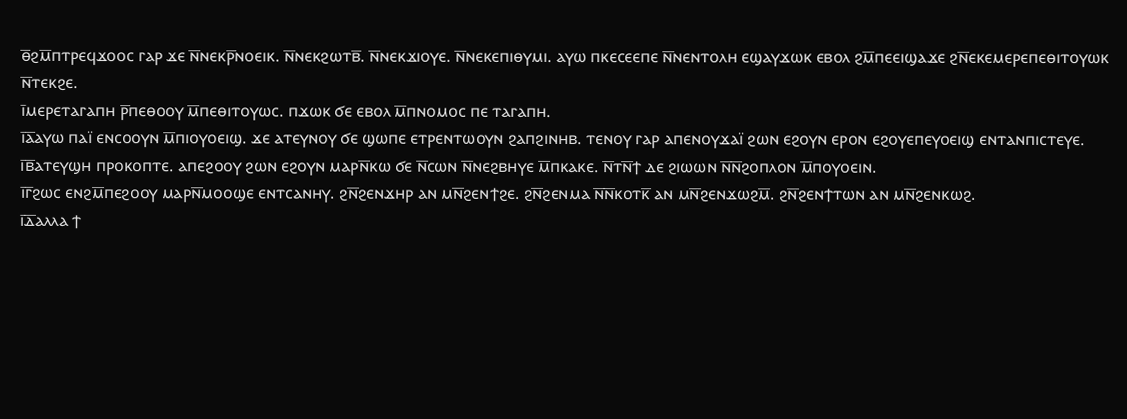ⲑ̅ϩⲙ̅ⲡⲧⲣⲉϥϫⲟⲟⲥ ⲅⲁⲣ ϫⲉ ⲛ̅ⲛⲉⲕⲣ̅ⲛⲟⲉⲓⲕ. ⲛ̅ⲛⲉⲕϩⲱⲧⲃ̅. ⲛ̅ⲛⲉⲕϫⲓⲟⲩⲉ. ⲛ̅ⲛⲉⲕⲉⲡⲓⲑⲩⲙⲓ. ⲁⲩⲱ ⲡⲕⲉⲥⲉⲉⲡⲉ ⲛ̅ⲛⲉⲛⲧⲟⲗⲏ ⲉϣⲁⲩϫⲱⲕ ⲉⲃⲟⲗ ϩⲙ̅ⲡⲉⲉⲓϣⲁϫⲉ ϩⲛ̅ⲉⲕⲉⲙⲉⲣⲉⲡⲉⲑⲓⲧⲟⲩⲱⲕ ⲛ̅ⲧⲉⲕϩⲉ.
ⲓ̅ⲙⲉⲣⲉⲧⲁⲅⲁⲡⲏ ⲣ̅ⲡⲉⲑⲟⲟⲩ ⲙ̅ⲡⲉⲑⲓⲧⲟⲩⲱⲥ. ⲡϫⲱⲕ ϭⲉ ⲉⲃⲟⲗ ⲙ̅ⲡⲛⲟⲙⲟⲥ ⲡⲉ ⲧⲁⲅⲁⲡⲏ.
ⲓ̅ⲁ̅ⲁⲩⲱ ⲡⲁⲓ̈ ⲉⲛⲥⲟⲟⲩⲛ ⲙ̅ⲡⲓⲟⲩⲟⲉⲓϣ. ϫⲉ ⲁⲧⲉⲩⲛⲟⲩ ϭⲉ ϣⲱⲡⲉ ⲉⲧⲣⲉⲛⲧⲱⲟⲩⲛ ϩⲁⲡϩⲓⲛⲏⲃ. ⲧⲉⲛⲟⲩ ⲅⲁⲣ ⲁⲡⲉⲛⲟⲩϫⲁⲓ̈ ϩⲱⲛ ⲉϩⲟⲩⲛ ⲉⲣⲟⲛ ⲉϩⲟⲩⲉⲡⲉⲩⲟⲉⲓϣ ⲉⲛⲧⲁⲛⲡⲓⲥⲧⲉⲩⲉ.
ⲓ̅ⲃ̅ⲁⲧⲉⲩϣⲏ ⲡⲣⲟⲕⲟⲡⲧⲉ. ⲁⲡⲉϩⲟⲟⲩ ϩⲱⲛ ⲉϩⲟⲩⲛ ⲙⲁⲣⲛ̅ⲕⲱ ϭⲉ ⲛ̅ⲥⲱⲛ ⲛ̅ⲛⲉϩⲃⲏⲩⲉ ⲙ̅ⲡⲕⲁⲕⲉ. ⲛ̅ⲧⲛ̅ϯ ⲇⲉ ϩⲓⲱⲱⲛ ⲛ̅ⲛ̅ϩⲟⲡⲗⲟⲛ ⲙ̅ⲡⲟⲩⲟⲉⲓⲛ.
ⲓ̅ⲅ̅ϩⲱⲥ ⲉⲛϩⲙ̅ⲡⲉϩⲟⲟⲩ ⲙⲁⲣⲛ̅ⲙⲟⲟϣⲉ ⲉⲛⲧⲥⲁⲛⲏⲩ. ϩⲛ̅ϩⲉⲛϫⲏⲣ ⲁⲛ ⲙⲛ̅ϩⲉⲛϯϩⲉ. ϩⲛ̅ϩⲉⲛⲙⲁ ⲛ̅ⲛ̅ⲕⲟⲧⲕ̅ ⲁⲛ ⲙⲛ̅ϩⲉⲛϫⲱϩⲙ̅. ϩⲛ̅ϩⲉⲛϯⲧⲱⲛ ⲁⲛ ⲙⲛ̅ϩⲉⲛⲕⲱϩ.
ⲓ̅ⲇ̅ⲁⲗⲗⲁ ϯ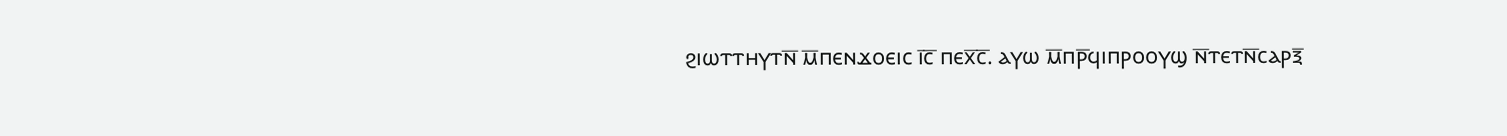ϩⲓⲱⲧⲧⲏⲩⲧⲛ̅ ⲙ̅ⲡⲉⲛϫⲟⲉⲓⲥ ⲓ̅ⲥ̅ ⲡⲉⲭ̅ⲥ̅. ⲁⲩⲱ ⲙ̅ⲡⲣ̅ϥⲓⲡⲣⲟⲟⲩϣ ⲛ̅ⲧⲉⲧⲛ̅ⲥⲁⲣⲝ̅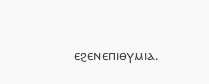ⲉϩⲉⲛⲉⲡⲓⲑⲩⲙⲓⲁ.